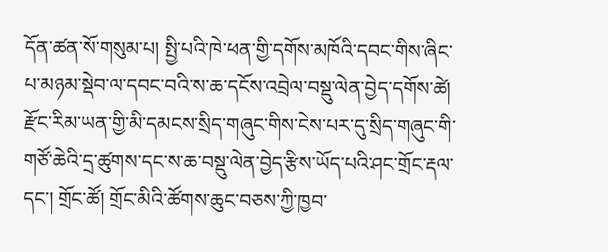དོན་ཚན་སོ་གསུམ་པ། སྤྱི་པའི་ཁེ་ཕན་གྱི་དགོས་མཁོའི་དབང་གིས་ཞིང་པ་མཉམ་སྡེབ་ལ་དབང་བའི་ས་ཆ་དངོས་འབྲེལ་བསྡུ་ལེན་བྱེད་དགོས་ཚེ། རྫོང་རིམ་ཡན་གྱི་མི་དམངས་སྲིད་གཞུང་གིས་ངེས་པར་དུ་སྲིད་གཞུང་གི་གཙོ་ཆེའི་དྲ་ཚུགས་དང་ས་ཆ་བསྡུ་ལེན་བྱེད་རྩིས་ཡོད་པའི་ཤང་གྲོང་རྡལ་དང་། གྲོང་ཚོ། གྲོང་མིའི་ཚོགས་ཆུང་བཅས་ཀྱི་ཁྱབ་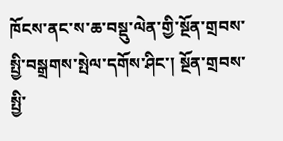ཁོངས་ནང་ས་ཆ་བསྡུ་ལེན་གྱི་སྔོན་གྲབས་སྤྱི་བསྒྲགས་སྤེལ་དགོས་ཤིང་། སྔོན་གྲབས་སྤྱི་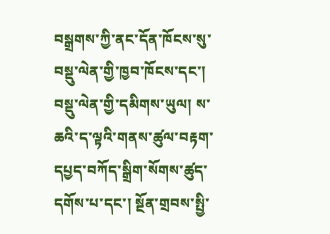བསྒྲགས་ཀྱི་ནང་དོན་ཁོངས་སུ་བསྡུ་ལེན་གྱི་ཁྱབ་ཁོངས་དང་། བསྡུ་ལེན་གྱི་དམིགས་ཡུལ། ས་ཆའི་ད་ལྟའི་གནས་ཚུལ་བརྟག་དཔྱད་བཀོད་སྒྲིག་སོགས་ཚུད་དགོས་པ་དང་། སྔོན་གྲབས་སྤྱི་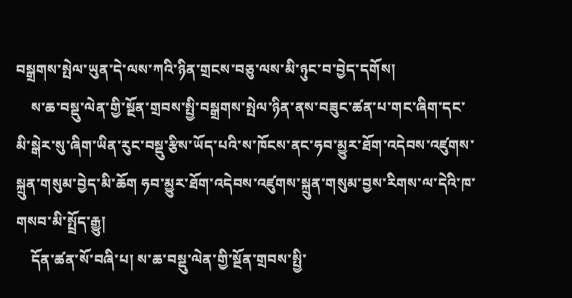བསྒྲགས་སྤེལ་ཡུན་དེ་ལས་ཀའི་ཉིན་གྲངས་བཅུ་ལས་མི་ཉུང་བ་བྱེད་དགོས།
    ས་ཆ་བསྡུ་ལེན་གྱི་སྔོན་གྲབས་སྤྱི་བསྒྲགས་སྤེལ་ཉིན་ནས་བཟུང་ཚན་པ་གང་ཞིག་དང་མི་སྒེར་སུ་ཞིག་ཡིན་རུང་བསྡུ་རྩིས་ཡོད་པའི་ས་ཁོངས་ནང་ཧབ་མྱུར་ཐོག་འདེབས་འཛུགས་སྐྲུན་གསུམ་བྱེད་མི་ཆོག ཧབ་མྱུར་ཐོག་འདེབས་འཛུགས་སྐྲུན་གསུམ་བྱས་རིགས་ལ་དེའི་ཁ་གསབ་མི་སྤྲོད་རྒྱུ།
    དོན་ཚན་སོ་བཞི་པ། ས་ཆ་བསྡུ་ལེན་གྱི་སྔོན་གྲབས་སྤྱི་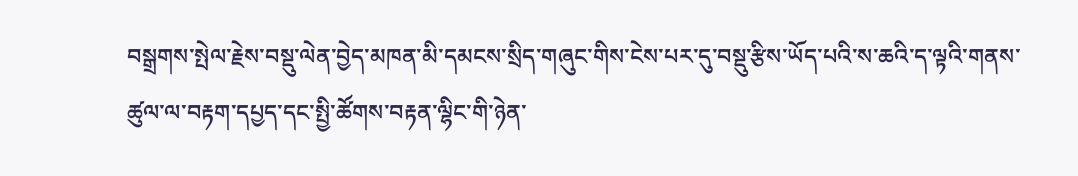བསྒྲགས་སྤེལ་རྗེས་བསྡུ་ལེན་བྱེད་མཁན་མི་དམངས་སྲིད་གཞུང་གིས་ངེས་པར་དུ་བསྡུ་རྩིས་ཡོད་པའི་ས་ཆའི་ད་ལྟའི་གནས་ཚུལ་ལ་བརྟག་དཔྱད་དང་སྤྱི་ཚོགས་བརྟན་ལྷིང་གི་ཉེན་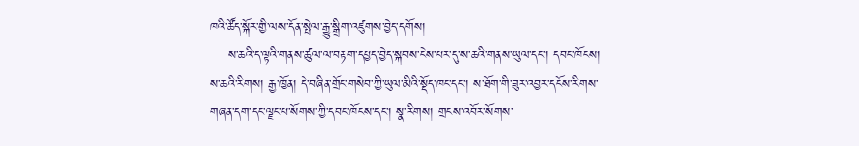ཁའི་ཚོད་སྐོར་གྱི་ལས་དོན་སྤེལ་རྒྱུ་སྒྲིག་འཛུགས་བྱེད་དགོས།
    ས་ཆའི་ད་ལྟའི་གནས་ཚུལ་ལ་བརྟག་དཔྱད་བྱེད་སྐབས་ངེས་པར་དུ་ས་ཆའི་གནས་ཡུལ་དང་། དབང་ཁོངས། ས་ཆའི་རིགས། རྒྱ་ཁྱོན། དེ་བཞིན་གྲོང་གསེབ་ཀྱི་ཡུལ་མིའི་སྡོད་ཁང་དང་། ས་ཐོག་གི་ཟུར་འབྱར་དངོས་རིགས་གཞན་དག་དང་ལྗང་པ་སོགས་ཀྱི་དབང་ཁོངས་དང་། སྣ་རིགས། གྲངས་འབོར་སོགས་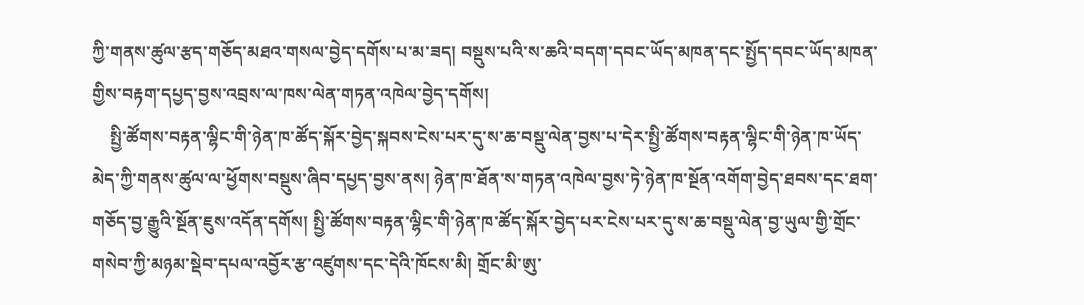ཀྱི་གནས་ཚུལ་རྩད་གཅོད་མཐའ་གསལ་བྱེད་དགོས་པ་མ་ཟད། བསྡུས་པའི་ས་ཆའི་བདག་དབང་ཡོད་མཁན་དང་སྤྱོད་དབང་ཡོད་མཁན་གྱིས་བརྟག་དཔྱད་བྱས་འབྲས་ལ་ཁས་ལེན་གཏན་འཁེལ་བྱེད་དགོས།
    སྤྱི་ཚོགས་བརྟན་ལྷིང་གི་ཉེན་ཁ་ཚོད་སྐོར་བྱེད་སྐབས་ངེས་པར་དུ་ས་ཆ་བསྡུ་ལེན་བྱས་པ་དེར་སྤྱི་ཚོགས་བརྟན་ལྷིང་གི་ཉེན་ཁ་ཡོད་མེད་ཀྱི་གནས་ཚུལ་ལ་ཕྱོགས་བསྡུས་ཞིབ་དཔྱད་བྱས་ནས། ཉེན་ཁ་ཐོན་ས་གཏན་འཁེལ་བྱས་ཏེ་ཉེན་ཁ་སྔོན་འགོག་བྱེད་ཐབས་དང་ཐག་གཅོད་བྱ་རྒྱུའི་སྔོན་ཇུས་འདོན་དགོས། སྤྱི་ཚོགས་བརྟན་ལྷིང་གི་ཉེན་ཁ་ཚོད་སྐོར་བྱེད་པར་ངེས་པར་དུ་ས་ཆ་བསྡུ་ལེན་བྱ་ཡུལ་གྱི་གྲོང་གསེབ་ཀྱི་མཉམ་སྡེབ་དཔལ་འབྱོར་རྩ་འཛུགས་དང་དེའི་ཁོངས་མི། གྲོང་མི་ཨུ་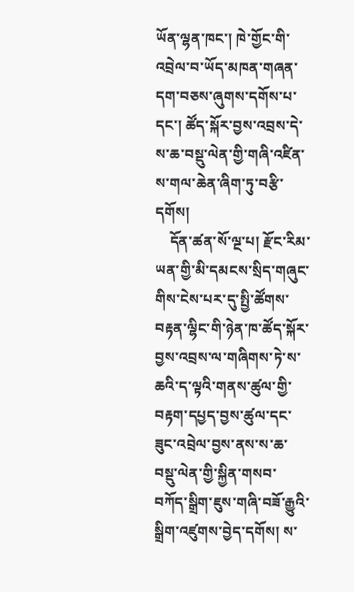ཡོན་ལྷན་ཁང་། ཁེ་གྱོང་གི་འབྲེལ་བ་ཡོད་མཁན་གཞན་དག་བཅས་ཞུགས་དགོས་པ་དང་། ཚོད་སྐོར་བྱས་འབྲས་དེ་ས་ཆ་བསྡུ་ལེན་གྱི་གཞི་འཛིན་ས་གལ་ཆེན་ཞིག་ཏུ་བརྩི་དགོས།
    དོན་ཚན་སོ་ལྔ་པ། རྫོང་རིམ་ཡན་གྱི་མི་དམངས་སྲིད་གཞུང་གིས་ངེས་པར་དུ་སྤྱི་ཚོགས་བརྟན་ལྷིང་གི་ཉེན་ཁ་ཚོད་སྐོར་བྱས་འབྲས་ལ་གཞིགས་ཏེ་ས་ཆའི་ད་ལྟའི་གནས་ཚུལ་གྱི་བརྟག་དཔྱད་བྱས་ཚུལ་དང་ཟུང་འབྲེལ་བྱས་ནས་ས་ཆ་བསྡུ་ལེན་གྱི་སྐྱིན་གསབ་བཀོད་སྒྲིག་ཇུས་གཞི་བཟོ་རྒྱུའི་སྒྲིག་འཛུགས་བྱེད་དགོས། ས་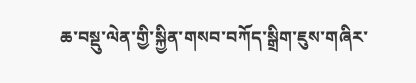ཆ་བསྡུ་ལེན་གྱི་སྐྱིན་གསབ་བཀོད་སྒྲིག་ཇུས་གཞིར་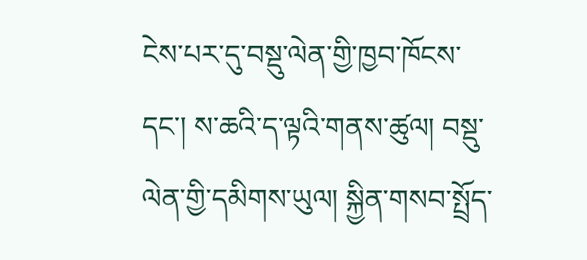ངེས་པར་དུ་བསྡུ་ལེན་གྱི་ཁྱབ་ཁོངས་དང་། ས་ཆའི་ད་ལྟའི་གནས་ཚུལ། བསྡུ་ལེན་གྱི་དམིགས་ཡུལ། སྐྱིན་གསབ་སྤྲོད་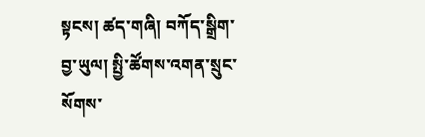སྟངས། ཚད་གཞི། བཀོད་སྒྲིག་བྱ་ཡུལ། སྤྱི་ཚོགས་འགན་སྲུང་སོགས་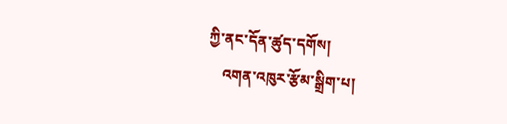ཀྱི་ནང་དོན་ཚུད་དགོས།
    འགན་འཁུར་རྩོམ་སྒྲིག་པ།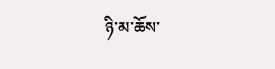ཉི་མ་ཆོས་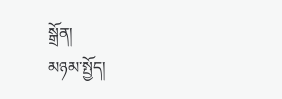སྒྲོན།
མཉམ་སྤྱོད།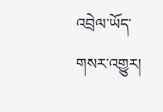འབྲེལ་ཡོད་གསར་འགྱུར།